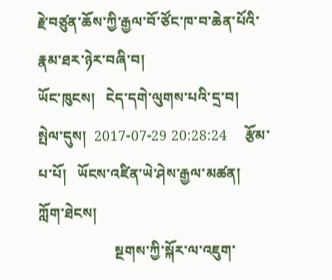རྗེ་བཙུན་ཆོས་ཀྱི་རྒྱལ་བོ་ཙོང་ཁ་བ་ཆེན་པོའི་རྣམ་ཐར་ཉེར་བཞི་བ།
ཡོང་ཁུངས།   ངེད་དགེ་ལུགས་པའི་དྲ་བ།     སྤེལ་དུས།  2017-07-29 20:28:24     རྩོམ་པ་པོ།   ཡོངས་འཛིན་ཡེ་ཤེས་རྒྱལ་མཚན།     ཀློག་ཐེངས།
                     སྔགས་ཀྱི་སྐོར་ལ་འཇུག་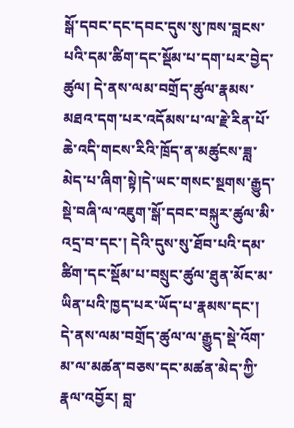སྒོ་དབང་དང་དབང་དུས་སུ་ཁས་བླངས་པའི་དམ་ཚིག་དང་སྡོམ་པ་དག་པར་བྱེད་ཚུལ། དེ་ནས་ལམ་བགྲོད་ཚུལ་རྣམས་མཐའ་དག་པར་འདོམས་པ་ལ་རྗེ་རིན་པོ་ཆེ་འདི་གངས་རིའི་ཁྲོད་ན་མཚུངས་ཟླ་མེད་པ་ཞིག་སྟེ།དེ་ཡང་གསང་སྔགས་རྒྱུད་སྡེ་བཞི་ལ་འཇུག་སྒོ་དབང་བསྐུར་ཚུལ་མི་འདྲ་བ་དང་། དེའི་དུས་སུ་ཐོབ་པའི་དམ་ཚིག་དང་སྡོམ་པ་བསྲུང་ཚུལ་ཐུན་མོང་མ་ཡིན་པའི་ཁྱད་པར་ཡོད་པ་རྣམས་དང་། དེ་ནས་ལམ་བགྲོད་ཚུལ་ལ་རྒྱུད་སྡེ་འོག་མ་ལ་མཚན་བཅས་དང་མཚན་མེད་ཀྱི་རྣལ་འབྱོར། བླ་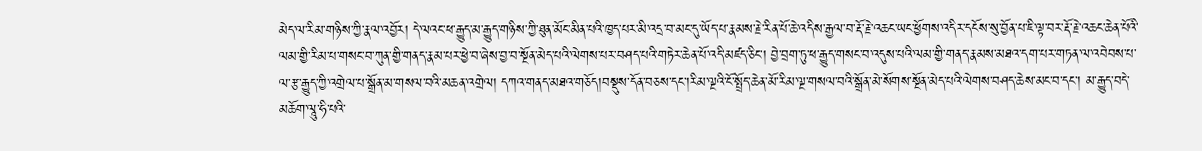མེད་ལ་རིམ་གཉིས་ཀྱི་རྣལ་འབྱོར། དེ་ལའང་ཕ་རྒྱུད་མ་རྒྱུད་གཉིས་ཀྱི་ཐུན་མོང་མིན་པའི་ཁྱད་པར་མི་འདྲ་བ་མང་དུ་ཡོད་པ་རྣམས་རྗེ་རིན་པོ་ཆེ་འདིས་རྒྱལ་བ་རྡོ་རྗེ་འཆང་ཡང་ཕྱོགས་འདིར་དངོས་སུ་བྱོན་པ་ཇི་ལྟ་བར་རྡོ་རྗེ་འཆང་ཆེན་པོའི་ལམ་གྱི་རིམ་པ་གསང་བ་ཀུན་གྱི་གནད་རྣམ་པར་ཕྱེ་བ་ཞེས་བྱ་བ་སྔོན་མེད་པའི་ལེགས་པར་བཤད་པའི་གཏེར་ཆེན་པོ་འདི་མཛད་ཅིང་། བྱེ་བྲག་ཏུ་ཕ་རྒྱུད་གསང་བ་འདུས་པའི་ལམ་གྱི་གནད་རྣམས་མཐའ་དག་པར་གཏན་ལ་འབེབས་པ་ལ་རྩ་རྒྱུད་ཀྱི་འགྲེལ་པ་སྒྲོན་མ་གསལ་བའི་མཆན་འགྲེལ། དཀའ་གནད་མཐའ་གཅོད།བསྡུས་དོན་བཅས་དང་།རིམ་ལྔའི་ངོ་སྤྲོད་ཆེན་མོ་རིམ་ལྔ་གསལ་བའི་སྒྲོན་མེ་སོགས་སྔོན་མེད་པའི་ལེགས་བཤད་ཆེས་མང་བ་དང་། མ་རྒྱུད་བདེ་མཆོག་ལཱུ་ཧི་པའི་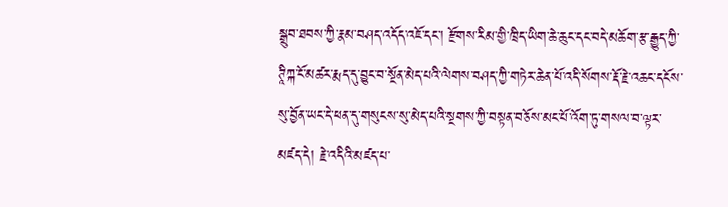སྒྲུབ་ཐབས་ཀྱི་རྣམ་བཤད་འདོད་འཇོ་དང་། རྫོགས་རིམ་གྱི་ཁྲིད་ཡིག་ཆེ་ཆུང་དང་བདེ་མཆོག་རྩ་རྒྱུད་ཀྱི་ཊཱིཀྐ་ངོ་མཚར་རྨད་དུ་བྱུང་བ་སྔོན་མེད་པའི་ལེགས་བཤད་ཀྱི་གཏེར་ཆེན་པོ་འདི་སོགས་རྡོ་རྗེ་འཆང་དངོས་སུ་བྱོན་ཡང་དེ་ཕན་དུ་གསུངས་སུ་མེད་པའི་སྔགས་ཀྱི་བསྟན་བཅོས་མང་པོ་འོག་ཏུ་གསལ་བ་ལྟར་མཛད་དེ། རྗེ་འདིའི་མཛད་པ་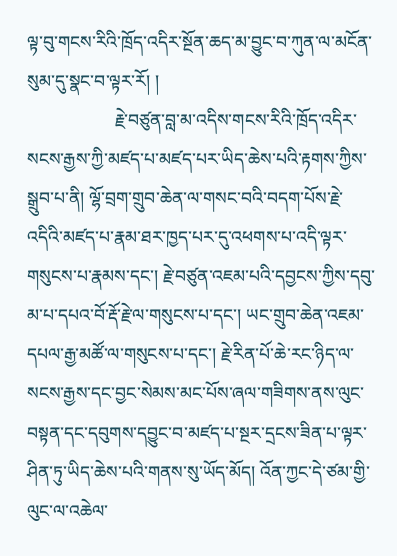ལྟ་བུ་གངས་རིའི་ཁྲོད་འདིར་སྔོན་ཆད་མ་བྱུང་བ་ཀུན་ལ་མངོན་སུམ་དུ་སྣང་བ་ལྟར་རོ། །
                    རྗེ་བཙུན་བླ་མ་འདིས་གངས་རིའི་ཁྲོད་འདིར་སངས་རྒྱས་ཀྱི་མཛད་པ་མཛད་པར་ཡིད་ཆེས་པའི་རྟགས་ཀྱིས་སྒྲུབ་པ་ནི། ལྷོ་བྲག་གྲུབ་ཆེན་ལ་གསང་བའི་བདག་པོས་རྗེ་འདིའི་མཛད་པ་རྣམ་ཐར་ཁྱད་པར་དུ་འཕགས་པ་འདི་ལྟར་གསུངས་པ་རྣམས་དང་། རྗེ་བཙུན་འཇམ་པའི་དབྱངས་ཀྱིས་དབུ་མ་པ་དཔའ་བོ་རྡོ་རྗེ་ལ་གསུངས་པ་དང་། ཡང་གྲུབ་ཆེན་འཇམ་དཔལ་རྒྱ་མཚོ་ལ་གསུངས་པ་དང་། རྗེ་རིན་པོ་ཆེ་རང་ཉིད་ལ་སངས་རྒྱས་དང་བྱང་སེམས་མང་པོས་ཞལ་གཟིགས་ནས་ལུང་བསྟན་དང་དབུགས་དབྱུང་བ་མཛད་པ་སྔར་དྲངས་ཟིན་པ་ལྟར་ཤིན་ཏུ་ཡིད་ཆེས་པའི་གནས་སུ་ཡོད་མོད། འོན་ཀྱང་དེ་ཙམ་གྱི་ལུང་ལ་འཆེལ་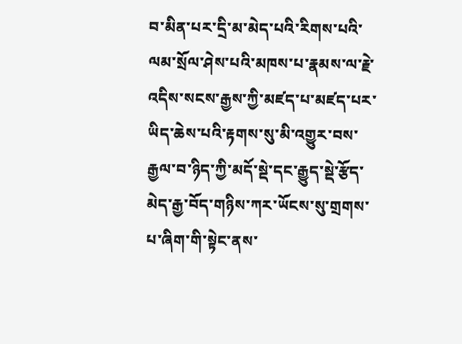བ་མིན་པར་དྲི་མ་མེད་པའི་རིགས་པའི་ལམ་སྲོལ་ཤེས་པའི་མཁས་པ་རྣམས་ལ་རྗེ་འདིས་སངས་རྒྱས་ཀྱི་མཛད་པ་མཛད་པར་ཡིད་ཆེས་པའི་རྟགས་སུ་མི་འགྱུར་བས་རྒྱལ་བ་ཉིད་ཀྱི་མདོ་སྡེ་དང་རྒྱུད་སྡེ་རྩོད་མེད་རྒྱ་བོད་གཉིས་ཀར་ཡོངས་སུ་གྲགས་པ་ཞིག་གི་སྟེང་ནས་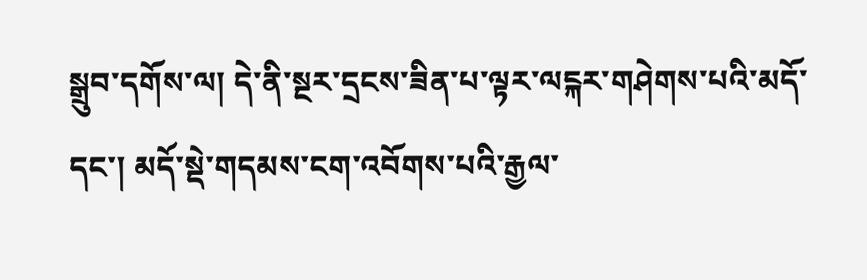སྒྲུབ་དགོས་ལ། དེ་ནི་སྔར་དྲངས་ཟིན་པ་ལྟར་ལངྐར་གཤེགས་པའི་མདོ་དང་། མདོ་སྡེ་གདམས་ངག་འབོགས་པའི་རྒྱལ་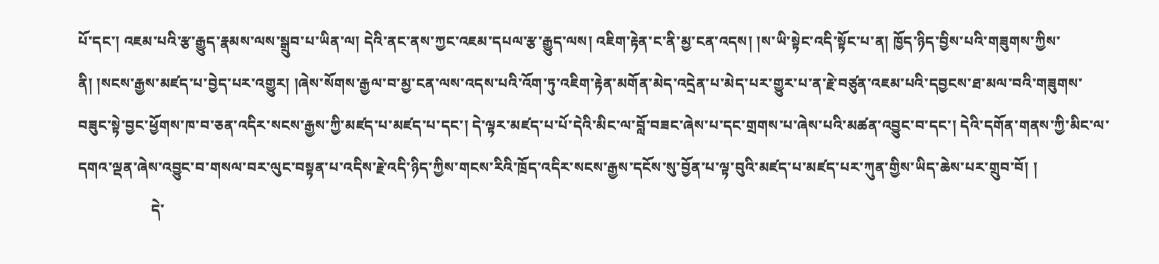པོ་དང་། འཇམ་པའི་རྩ་རྒྱུད་རྣམས་ལས་སྒྲུབ་པ་ཡིན་ལ། དེའི་ནང་ནས་ཀྱང་འཇམ་དཔལ་རྩ་རྒྱུད་ལས། འཇིག་རྟེན་ང་ནི་མྱ་ངན་འདས། །ས་ཡི་སྟེང་འདི་སྟོང་པ་ན། ཁྱོད་ཉིད་བྱིས་པའི་གཟུགས་ཀྱིས་ནི། །སངས་རྒྱས་མཛད་པ་བྱེད་པར་འགྱུར། །ཞེས་སོགས་རྒྱལ་བ་མྱ་ངན་ལས་འདས་པའི་འོག་ཏུ་འཇིག་རྟེན་མགོན་མེད་འདྲེན་པ་མེད་པར་གྱུར་པ་ན་རྗེ་བཙུན་འཇམ་པའི་དབྱངས་ཐ་མལ་བའི་གཟུགས་བཟུང་སྟེ་བྱང་ཕྱོགས་ཁ་བ་ཅན་འདིར་སངས་རྒྱས་ཀྱི་མཛད་པ་མཛད་པ་དང་། དེ་ལྟར་མཛད་པ་པོ་དེའི་མིང་ལ་བློ་བཟང་ཞེས་པ་དང་གྲགས་པ་ཞེས་པའི་མཚན་འབྱུང་བ་དང་། དེའི་དགོན་གནས་ཀྱི་མིང་ལ་དགའ་ལྡན་ཞེས་འབྱུང་བ་གསལ་བར་ལུང་བསྟན་པ་འདིས་རྗེ་འདི་ཉིད་ཀྱིས་གངས་རིའི་ཁྲོད་འདིར་སངས་རྒྱས་དངོས་སུ་བྱོན་པ་ལྟ་བུའི་མཛད་པ་མཛད་པར་ཀུན་གྱིས་ཡིད་ཆེས་པར་གྲུབ་བོ། །
                    དེ་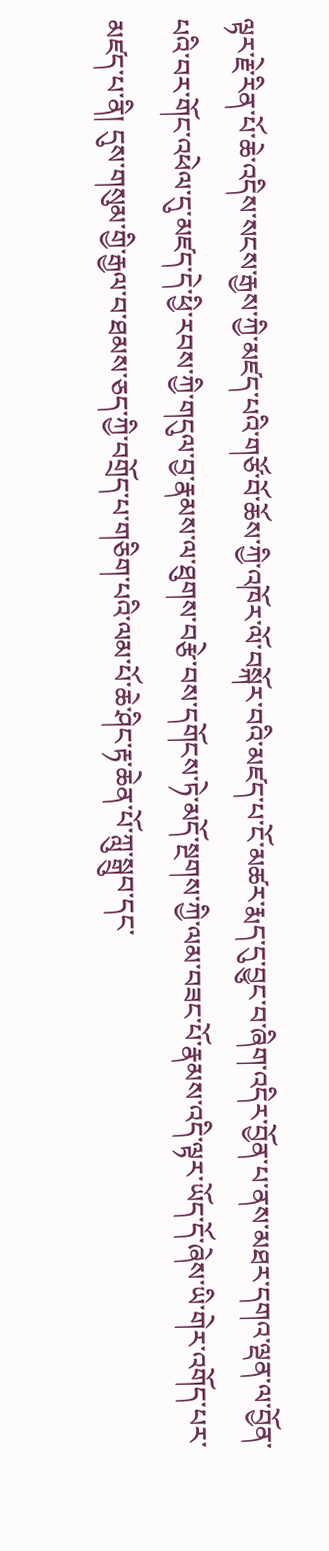ལྟར་རྗེ་རིན་པོ་ཆེ་འདིས་སངས་རྒྱས་ཀྱི་མཛད་པའི་གཙོ་བོ་ཆོས་ཀྱི་འཁོར་ལོ་བསྐོར་བའི་མཛད་པ་ངོ་མཚར་རྨད་དུ་བྱུང་བ་ཞིག་འདིར་བྱོན་པ་ནས་མཐར་དགའ་ལྡན་ལ་བྱོན་པའི་བར་གོང་འཕེལ་དུ་མཛད་དེ་ཕྱི་རབས་ཀྱི་གདུལ་བྱ་རྣམས་ལ་ཐུགས་བརྩེ་བས་དགོངས་ཏེ་མདོ་སྔགས་ཀྱི་ལམ་བཟང་པོ་རྣམས་འདི་ལྟར་ཡོད་དོ་ཞེས་ཡི་གེར་འགོད་པར་མཛད་པ་ནི། དུས་གསུམ་གྱི་རྒྱལ་བ་ཐམས་ཅད་ཀྱི་བགྲོད་པ་གཅིག་པའི་ལམ་པོ་ཆེ་ཤིང་རྟ་ཆེན་པོ་ཀླུ་སྒྲུབ་དང་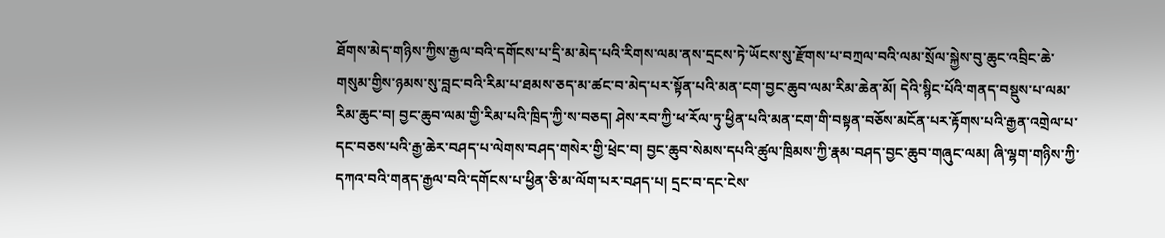ཐོགས་མེད་གཉིས་ཀྱིས་རྒྱལ་བའི་དགོངས་པ་དྲི་མ་མེད་པའི་རིགས་ལམ་ནས་དྲངས་ཏེ་ཡོངས་སུ་རྫོགས་པ་བཀྲལ་བའི་ལམ་སྲོལ་སྐྱེས་བུ་ཆུང་འབྲིང་ཆེ་གསུམ་གྱིས་ཉམས་སུ་བླང་བའི་རིམ་པ་ཐམས་ཅད་མ་ཚང་བ་མེད་པར་སྟོན་པའི་མན་ངག་བྱང་ཆུབ་ལམ་རིམ་ཆེན་མོ། དེའི་སྙིང་པོའི་གནད་བསྡུས་པ་ལམ་རིམ་ཆུང་བ། བྱང་ཆུབ་ལམ་གྱི་རིམ་པའི་ཁྲིད་ཀྱི་ས་བཅད། ཤེས་རབ་ཀྱི་ཕ་རོལ་ཏུ་ཕྱིན་པའི་མན་ངག་གི་བསྟན་བཅོས་མངོན་པར་རྟོགས་པའི་རྒྱན་འགྲེལ་པ་དང་བཅས་པའི་རྒྱ་ཆེར་བཤད་པ་ལེགས་བཤད་གསེར་གྱི་ཕྲེང་བ། བྱང་ཆུབ་སེམས་དཔའི་ཚུལ་ཁྲིམས་ཀྱི་རྣམ་བཤད་བྱང་ཆུབ་གཞུང་ལམ། ཞི་ལྷག་གཉིས་ཀྱི་དཀའ་བའི་གནད་རྒྱལ་བའི་དགོངས་པ་ཕྱིན་ཅི་མ་ལོག་པར་བཤད་པ། དྲང་བ་དང་ངེས་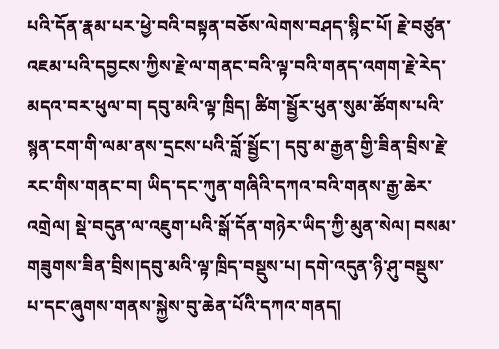པའི་དོན་རྣམ་པར་ཕྱེ་བའི་བསྟན་བཅོས་ལེགས་བཤད་སྙིང་པོ། རྗེ་བཙུན་འཇམ་པའི་དབྱངས་ཀྱིས་རྗེ་ལ་གནང་བའི་ལྟ་བའི་གནད་འགག་རྗེ་རེད་མདའ་བར་ཕུལ་བ། དབུ་མའི་ལྟ་ཁྲིད། ཚིག་སྦྱོར་ཕུན་སུམ་ཚོགས་པའི་སྙན་ངག་གི་ལམ་ནས་དྲངས་པའི་བློ་སྦྱོང་། དབུ་མ་རྒྱན་གྱི་ཟིན་བྲིས་རྗེ་རང་གིས་གནང་བ། ཡིད་དང་ཀུན་གཞིའི་དཀའ་བའི་གནས་རྒྱ་ཆེར་འགྲེལ། སྡེ་བདུན་ལ་འཇུག་པའི་སྒོ་དོན་གཉེར་ཡིད་ཀྱི་མུན་སེལ། བསམ་གཟུགས་ཟིན་བྲིས།དབུ་མའི་ལྟ་ཁྲིད་བསྡུས་པ། དགེ་འདུན་ཉི་ཤུ་བསྡུས་པ་དང་ཞུགས་གནས་སྐྱེས་བུ་ཆེན་པོའི་དཀའ་གནད།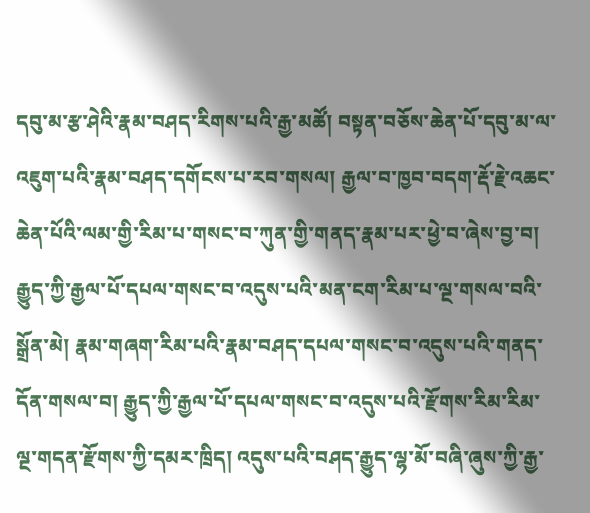དབུ་མ་རྩ་ཤེའི་རྣམ་བཤད་རིགས་པའི་རྒྱ་མཚོ། བསྟན་བཅོས་ཆེན་པོ་དབུ་མ་ལ་འཇུག་པའི་རྣམ་བཤད་དགོངས་པ་རབ་གསལ། རྒྱལ་བ་ཁྱབ་བདག་རྡོ་རྗེ་འཆང་ཆེན་པོའི་ལམ་གྱི་རིམ་པ་གསང་བ་ཀུན་གྱི་གནད་རྣམ་པར་ཕྱེ་བ་ཞེས་བྱ་བ། རྒྱུད་ཀྱི་རྒྱལ་པོ་དཔལ་གསང་བ་འདུས་པའི་མན་ངག་རིམ་པ་ལྔ་གསལ་བའི་སྒྲོན་མེ། རྣམ་གཞག་རིམ་པའི་རྣམ་བཤད་དཔལ་གསང་བ་འདུས་པའི་གནད་དོན་གསལ་བ། རྒྱུད་ཀྱི་རྒྱལ་པོ་དཔལ་གསང་བ་འདུས་པའི་རྫོགས་རིམ་རིམ་ལྔ་གདན་རྫོགས་ཀྱི་དམར་ཁྲིད། འདུས་པའི་བཤད་རྒྱུད་ལྷ་མོ་བཞི་ཞུས་ཀྱི་རྒྱ་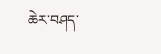ཆེར་བཤད་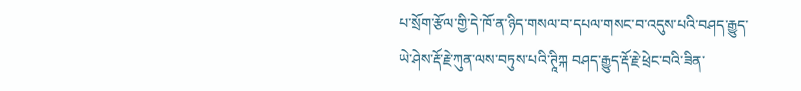པ་སྲོག་རྩོལ་གྱི་དེ་ཁོ་ན་ཉིད་གསལ་བ་དཔལ་གསང་བ་འདུས་པའི་བཤད་རྒྱུད་ཡེ་ཤེས་རྡོ་རྗེ་ཀུན་ལས་བཏུས་པའི་ཊཱིཀྐ བཤད་རྒྱུད་རྡོ་རྗེ་ཕྲེང་བའི་ཟིན་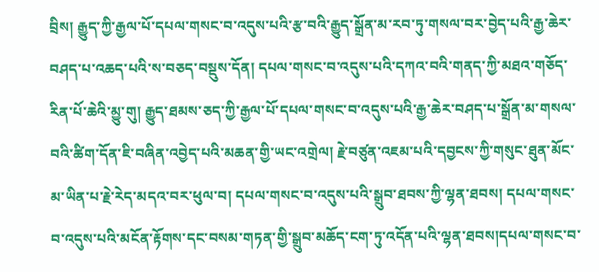བྲིས། རྒྱུད་ཀྱི་རྒྱལ་པོ་དཔལ་གསང་བ་འདུས་པའི་རྩ་བའི་རྒྱུད་སྒྲོན་མ་རབ་ཏུ་གསལ་བར་བྱེད་པའི་རྒྱ་ཆེར་བཤད་པ་འཆད་པའི་ས་བཅད་བསྡུས་དོན། དཔལ་གསང་བ་འདུས་པའི་དཀའ་བའི་གནད་ཀྱི་མཐའ་གཅོད་རིན་པོ་ཆེའི་མྱུ་གུ། རྒྱུད་ཐམས་ཅད་ཀྱི་རྒྱལ་པོ་དཔལ་གསང་བ་འདུས་པའི་རྒྱ་ཆེར་བཤད་པ་སྒྲོན་མ་གསལ་བའི་ཚིག་དོན་ཇི་བཞིན་འབྱེད་པའི་མཆན་གྱི་ཡང་འགྲེལ། རྗེ་བཙུན་འཇམ་པའི་དབྱངས་ཀྱི་གསུང་ཐུན་མོང་མ་ཡིན་པ་རྗེ་རེད་མདའ་བར་ཕུལ་བ། དཔལ་གསང་བ་འདུས་པའི་སྒྲུབ་ཐབས་ཀྱི་ལྷན་ཐབས། དཔལ་གསང་བ་འདུས་པའི་མངོན་རྟོགས་དང་བསམ་གཏན་གྱི་སྒྲུབ་མཆོད་ངག་ཏུ་འདོན་པའི་ལྷན་ཐབས།དཔལ་གསང་བ་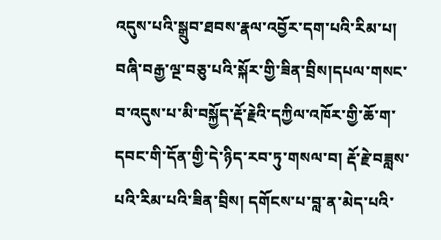འདུས་པའི་སྒྲུབ་ཐབས་རྣལ་འབྱོར་དག་པའི་རིམ་པ། བཞི་བརྒྱ་ལྔ་བཅུ་པའི་སྐོར་གྱི་ཟིན་བྲིས།དཔལ་གསང་བ་འདུས་པ་མི་བསྐྱོད་རྡོ་རྗེའི་དཀྱིལ་འཁོར་གྱི་ཆོ་ག་དབང་གི་དོན་གྱི་དེ་ཉིད་རབ་ཏུ་གསལ་བ། རྡོ་རྗེ་བཟླས་པའི་རིམ་པའི་ཟིན་བྲིས། དགོངས་པ་བླ་ན་མེད་པའི་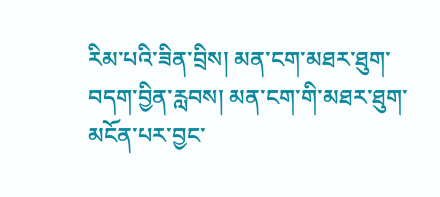རིམ་པའི་ཟིན་བྲིས། མན་ངག་མཐར་ཐུག་བདག་བྱིན་རླབས། མན་ངག་གི་མཐར་ཐུག་མངོན་པར་བྱང་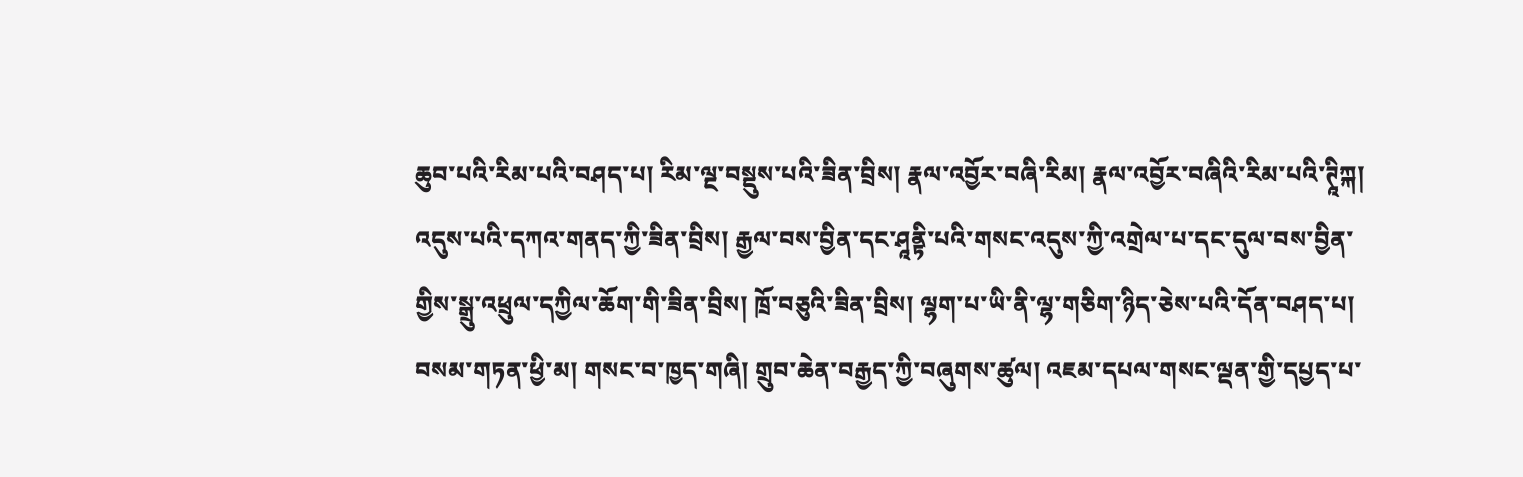ཆུབ་པའི་རིམ་པའི་བཤད་པ། རིམ་ལྔ་བསྡུས་པའི་ཟིན་བྲིས། རྣལ་འབྱོར་བཞི་རིམ། རྣལ་འབྱོར་བཞིའི་རིམ་པའི་ཊཱིཀྐ། འདུས་པའི་དཀའ་གནད་ཀྱི་ཟིན་བྲིས། རྒྱལ་བས་བྱིན་དང་ཤཱནྟི་པའི་གསང་འདུས་ཀྱི་འགྲེལ་པ་དང་དུལ་བས་བྱིན་གྱིས་སྒྲུ་འཕྲུལ་དཀྱིལ་ཆོག་གི་ཟིན་བྲིས། ཁྲོ་བཅུའི་ཟིན་བྲིས། ལྷག་པ་ཡི་ནི་ལྷ་གཅིག་ཉིད་ཅེས་པའི་དོན་བཤད་པ། བསམ་གཏན་ཕྱི་མ། གསང་བ་ཁྱད་གཞི། གྲུབ་ཆེན་བརྒྱད་ཀྱི་བཞུགས་ཚུལ། འཇམ་དཔལ་གསང་ལྡན་གྱི་དཔྱད་པ་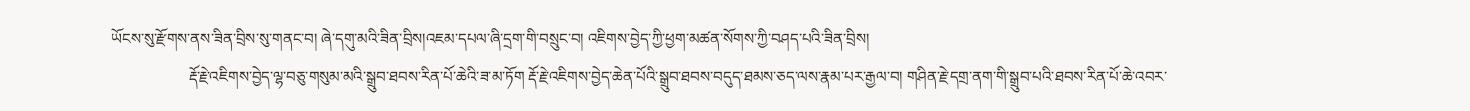ཡོངས་སུ་རྫོགས་ནས་ཟིན་བྲིས་སུ་གནང་བ། ཞེ་དགུ་མའི་ཟིན་བྲིས།འཇམ་དཔལ་ཞི་དྲག་གི་བསྲུང་བ། འཇིགས་བྱེད་ཀྱི་ཕྱག་མཚན་སོགས་ཀྱི་བཤད་པའི་ཟིན་བྲིས།
                    རྡོ་རྗེ་འཇིགས་བྱེད་ལྷ་བཅུ་གསུམ་མའི་སྒྲུབ་ཐབས་རིན་པོ་ཆེའི་ཟ་མ་ཏོག རྡོ་རྗེ་འཇིགས་བྱེད་ཆེན་པོའི་སྒྲུབ་ཐབས་བདུད་ཐམས་ཅད་ལས་རྣམ་པར་རྒྱལ་བ། གཤིན་རྗེ་དགྲ་ནག་གི་སྒྲུབ་པའི་ཐབས་རིན་པོ་ཆེ་འབར་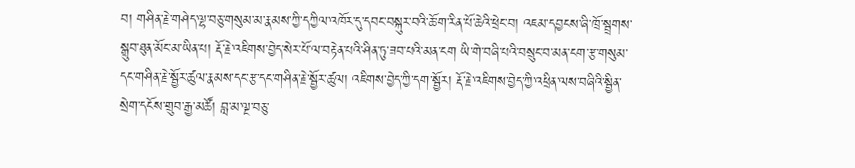བ། གཤིན་རྗེ་གཤེད་ལྷ་བཅུ་གསུམ་མ་རྣམས་ཀྱི་དཀྱིལ་འཁོར་དུ་དབང་བསྐུར་བའི་ཆོ་ག་རིན་པོ་ཆེའི་ཕྲེང་བ། འཇམ་དབྱངས་ཞི་ཁྲོ་སྦྲགས་སྒྲུབ་ཐུན་མོང་མ་ཡིན་པ། རྡོ་རྗེ་འཇིགས་བྱེད་སེར་པོ་ལ་བརྟེན་པའི་ཤིན་ཏུ་ཟབ་པའི་མན་ངག ཡི་གེ་བཞི་པའི་བསྲུང་བ་མན་ངག་རྩ་གསུམ་དང་གཤིན་རྗེ་སྦྱོར་ཚུལ་རྣམས་དང་རྩ་དང་གཤིན་རྗེ་སྦྱོར་ཚུལ། འཇིགས་བྱེད་ཀྱི་དག་སྦྱོར། རྡོ་རྗེ་འཇིགས་བྱེད་ཀྱི་འཕྲིན་ལས་བཞིའི་སྦྱིན་སྲེག་དངོས་གྲུབ་རྒྱ་མཚོ། བླ་མ་ལྔ་བཅུ་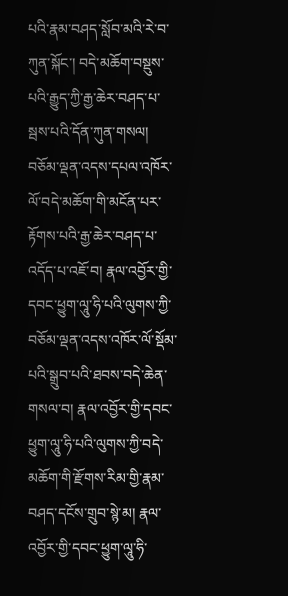པའི་རྣམ་བཤད་སློབ་མའི་རེ་བ་ཀུན་སྐོང་། བདེ་མཆོག་བསྡུས་པའི་རྒྱུད་ཀྱི་རྒྱ་ཆེར་བཤད་པ་སྦས་པའི་དོན་ཀུན་གསལ། བཅོམ་ལྡན་འདས་དཔལ་འཁོར་ལོ་བདེ་མཆོག་གི་མངོན་པར་རྟོགས་པའི་རྒྱ་ཆེར་བཤད་པ་འདོད་པ་འཇོ་བ། རྣལ་འབྱོར་གྱི་དབང་ཕྱུག་ལཱུ་ཧི་པའི་ལུགས་ཀྱི་བཅོམ་ལྡན་འདས་འཁོར་ལོ་སྡོམ་པའི་སྒྲུབ་པའི་ཐབས་བདེ་ཆེན་གསལ་བ། རྣལ་འབྱོར་གྱི་དབང་ཕྱུག་ལཱུ་ཧི་པའི་ལུགས་ཀྱི་བདེ་མཆོག་གི་རྫོགས་རིམ་གྱི་རྣམ་བཤད་དངོས་གྲུབ་སྙེ་མ། རྣལ་འབྱོར་གྱི་དབང་ཕྱུག་ལཱུ་ཧི་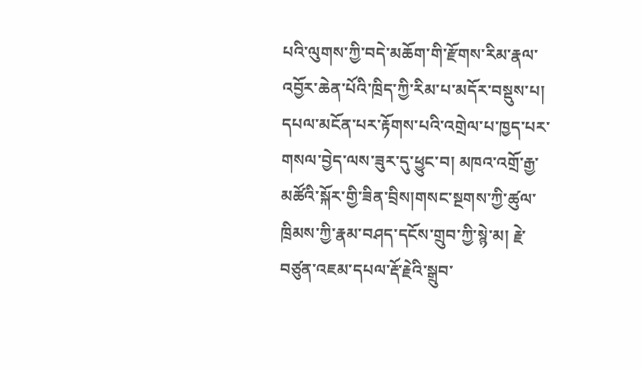པའི་ལུགས་ཀྱི་བདེ་མཆོག་གི་རྫོགས་རིམ་རྣལ་འབྱོར་ཆེན་པོའི་ཁྲིད་ཀྱི་རིམ་པ་མདོར་བསྡུས་པ། དཔལ་མངོན་པར་རྟོགས་པའི་འགྲེལ་པ་ཁྱད་པར་གསལ་བྱེད་ལས་ཟུར་དུ་ཕྱུང་བ། མཁའ་འགྲོ་རྒྱ་མཚོའི་སྐོར་གྱི་ཟིན་བྲིས།གསང་སྔགས་ཀྱི་ཚུལ་ཁྲིམས་ཀྱི་རྣམ་བཤད་དངོས་གྲུབ་ཀྱི་སྙེ་མ། རྗེ་བཙུན་འཇམ་དཔལ་རྡོ་རྗེའི་སྒྲུབ་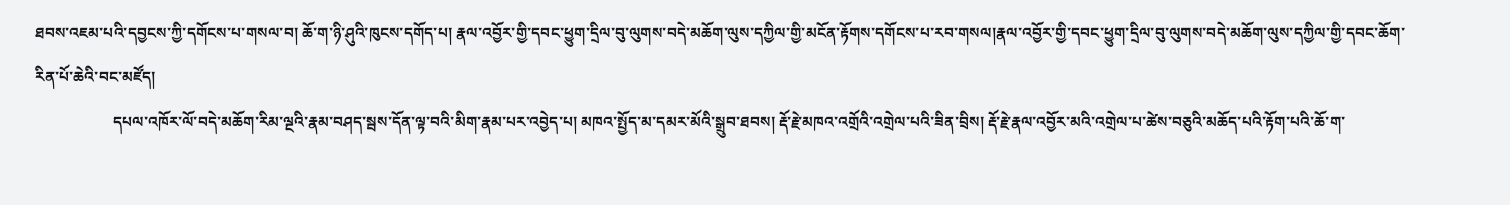ཐབས་འཇམ་པའི་དབྱངས་ཀྱི་དགོངས་པ་གསལ་བ། ཆོ་ག་ཉི་ཤུའི་ཁུངས་དགོད་པ། རྣལ་འབྱོར་གྱི་དབང་ཕྱུག་དྲིལ་བུ་ལུགས་བདེ་མཆོག་ལུས་དཀྱིལ་གྱི་མངོན་རྟོགས་དགོངས་པ་རབ་གསལ།རྣལ་འབྱོར་གྱི་དབང་ཕྱུག་དྲིལ་བུ་ལུགས་བདེ་མཆོག་ལུས་དཀྱིལ་གྱི་དབང་ཆོག་རིན་པོ་ཆེའི་བང་མཛོད།
                    དཔལ་འཁོར་ལོ་བདེ་མཆོག་རིམ་ལྔའི་རྣམ་བཤད་སྦས་དོན་ལྟ་བའི་མིག་རྣམ་པར་འབྱེད་པ། མཁའ་སྤྱོད་མ་དམར་མོའི་སྒྲུབ་ཐབས། རྡོ་རྗེ་མཁའ་འགྲོའི་འགྲེལ་པའི་ཟིན་བྲིས། རྡོ་རྗེ་རྣལ་འབྱོར་མའི་འགྲེལ་པ་ཚེས་བཅུའི་མཆོད་པའི་རྟོག་པའི་ཆོ་ག་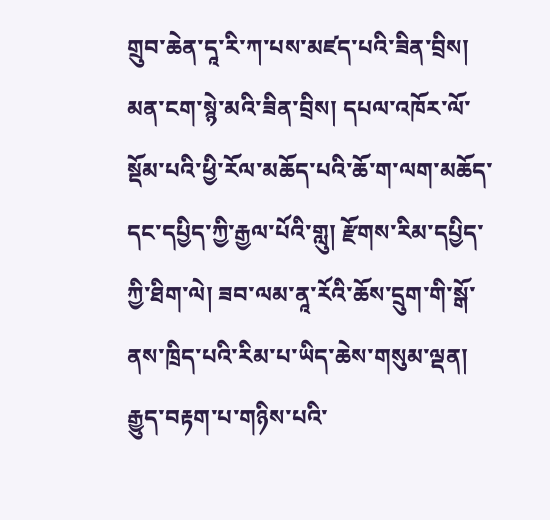གྲུབ་ཆེན་དཱ་རི་ཀ་པས་མཛད་པའི་ཟིན་བྲིས། མན་ངག་སྙེ་མའི་ཟིན་བྲིས། དཔལ་འཁོར་ལོ་སྡོམ་པའི་ཕྱི་རོལ་མཆོད་པའི་ཆོ་ག་ལག་མཆོད་དང་དཔྱིད་ཀྱི་རྒྱལ་པོའི་གླུ། རྫོགས་རིམ་དཔྱིད་ཀྱི་ཐིག་ལེ། ཟབ་ལམ་ནཱ་རོའི་ཆོས་དྲུག་གི་སྒོ་ནས་ཁྲིད་པའི་རིམ་པ་ཡིད་ཆེས་གསུམ་ལྡན།  རྒྱུད་བརྟག་པ་གཉིས་པའི་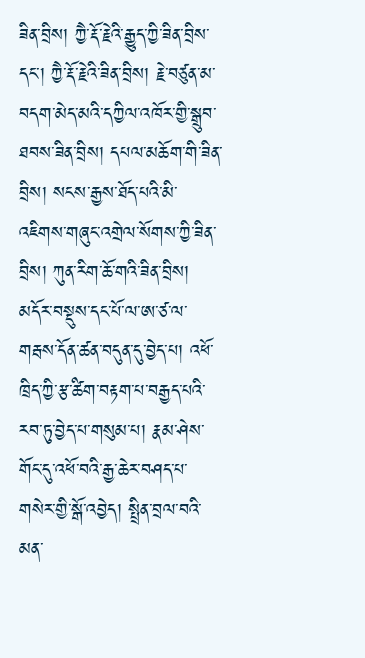ཟིན་བྲིས། ཀྱཻ་རྡོ་རྗེའི་རྒྱུད་ཀྱི་ཟིན་བྲིས་དང་། ཀྱཻ་རྡོ་རྗེའི་ཟིན་བྲིས། རྗེ་བཙུན་མ་བདག་མེད་མའི་དཀྱིལ་འཁོར་གྱི་སྒྲུབ་ཐབས་ཟིན་བྲིས། དཔལ་མཆོག་གི་ཟིན་བྲིས། སངས་རྒྱས་ཐོད་པའི་མི་འཇིགས་གཞུང་འགྲེལ་སོགས་ཀྱི་ཟིན་བྲིས། ཀུན་རིག་ཆོ་གའི་ཟིན་བྲིས། མདོར་བསྡུས་དང་པོ་ལ་ཨ་ཙ་ལ་གརྦས་དོན་ཚན་བདུན་དུ་བྱེད་པ། འཕོ་ཁྲིད་ཀྱི་རྩ་ཚིག་བརྟག་པ་བརྒྱད་པའི་རབ་ཏུ་བྱེད་པ་གསུམ་པ། རྣམ་ཤེས་གོང་དུ་འཕོ་བའི་རྒྱ་ཆེར་བཤད་པ་གསེར་གྱི་སྒོ་འབྱེད། སྤྲིན་བྲལ་བའི་མན་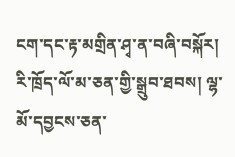ངག་དང་རྟ་མགྲིན་ཤྭ་ན་བཞི་བསྐོར། རི་ཁྲོད་ལོ་མ་ཅན་གྱི་སྒྲུབ་ཐབས། ལྷ་མོ་དབྱངས་ཅན་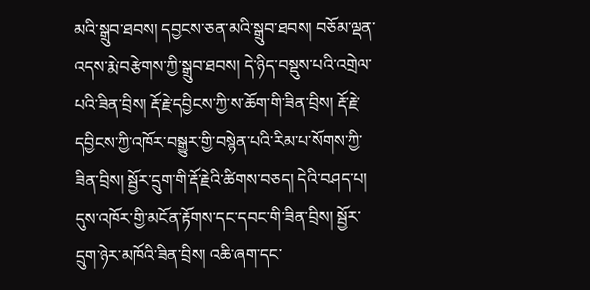མའི་སྒྲུབ་ཐབས། དབྱངས་ཅན་མའི་སྒྲུབ་ཐབས། བཅོམ་ལྡན་འདས་རྨེ་བརྩེགས་ཀྱི་སྒྲུབ་ཐབས། དེ་ཉིད་བསྡུས་པའི་འགྲེལ་པའི་ཟིན་བྲིས། རྡོ་རྗེ་དབྱིངས་ཀྱི་ས་ཆོག་གི་ཟིན་བྲིས། རྡོ་རྗེ་དབྱིངས་ཀྱི་འཁོར་བསྒྱུར་གྱི་བསྙེན་པའི་རིམ་པ་སོགས་ཀྱི་ཟིན་བྲིས། སྦྱོར་དྲུག་གི་རྡོ་རྗེའི་ཚིགས་བཅད། དེའི་བཤད་པ། དུས་འཁོར་གྱི་མངོན་རྟོགས་དང་དབང་གི་ཟིན་བྲིས། སྦྱོར་དྲུག་ཉེར་མཁོའི་ཟིན་བྲིས། འཆི་ཞག་དང་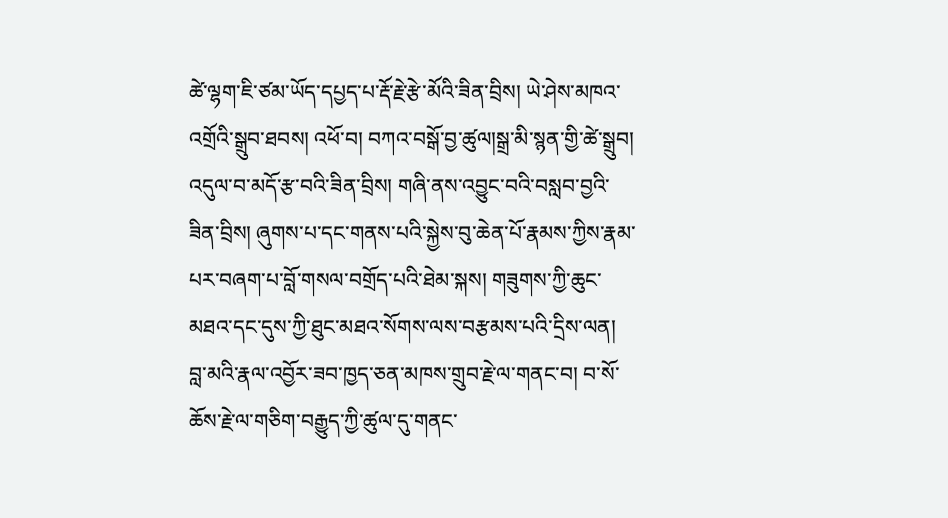ཚེ་ལྷག་ཇི་ཙམ་ཡོད་དཔྱད་པ་རྡོ་རྗེ་རྩེ་མོའི་ཟིན་བྲིས། ཡེ་ཤེས་མཁའ་འགྲོའི་སྒྲུབ་ཐབས། འཕོ་བ། བཀའ་བསྒོ་བྱ་ཚུལ།སྒྲ་མི་སྙན་གྱི་ཚེ་སྒྲུབ། འདུལ་བ་མདོ་རྩ་བའི་ཟིན་བྲིས། གཞི་ནས་འབྱུང་བའི་བསླབ་བྱའི་ཟིན་བྲིས། ཞུགས་པ་དང་གནས་པའི་སྐྱེས་བུ་ཆེན་པོ་རྣམས་ཀྱིས་རྣམ་པར་བཞག་པ་བློ་གསལ་བགྲོད་པའི་ཐེམ་སྐས། གཟུགས་ཀྱི་ཆུང་མཐའ་དང་དུས་ཀྱི་ཐུང་མཐའ་སོགས་ལས་བརྩམས་པའི་དྲིས་ལན། བླ་མའི་རྣལ་འབྱོར་ཟབ་ཁྱད་ཅན་མཁས་གྲུབ་རྗེ་ལ་གནང་བ། བ་སོ་ཆོས་རྗེ་ལ་གཅིག་བརྒྱུད་ཀྱི་ཚུལ་དུ་གནང་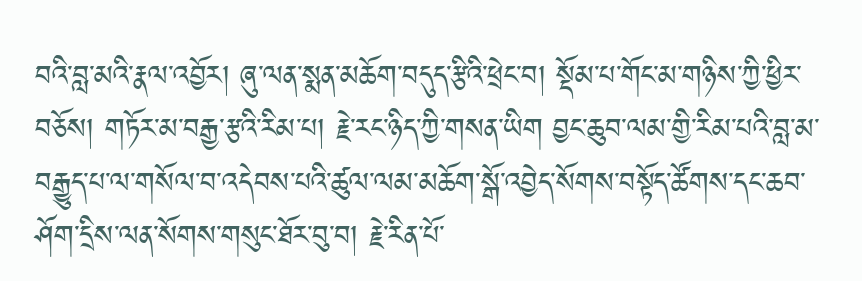བའི་བླ་མའི་རྣལ་འབྱོར། ཞུ་ལན་སྨན་མཆོག་བདུད་རྩིའི་ཕྲེང་བ། སྡོམ་པ་གོང་མ་གཉིས་ཀྱི་ཕྱིར་བཅོས། གཏོར་མ་བརྒྱ་རྩའི་རིམ་པ། རྗེ་རང་ཉིད་ཀྱི་གསན་ཡིག བྱང་ཆུབ་ལམ་གྱི་རིམ་པའི་བླ་མ་བརྒྱུད་པ་ལ་གསོལ་བ་འདེབས་པའི་ཚུལ་ལམ་མཆོག་སྒོ་འབྱེད་སོགས་བསྟོད་ཚོགས་དང་ཆབ་ཤོག་དྲིས་ལན་སོགས་གསུང་ཐོར་བུ་བ། རྗེ་རིན་པོ་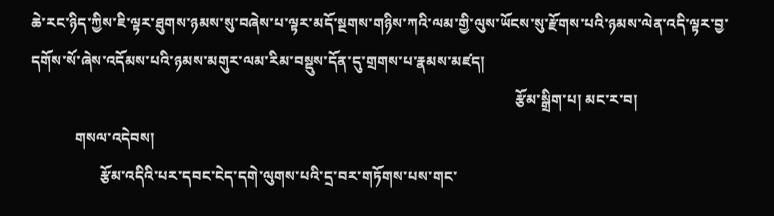ཆེ་རང་ཉིད་ཀྱིས་ཇི་ལྟར་ཐུགས་ཉམས་སུ་བཞེས་པ་ལྟར་མདོ་སྔགས་གཉིས་ཀའི་ལམ་གྱི་ལུས་ཡོངས་སུ་རྫོགས་པའི་ཉམས་ལེན་འདི་ལྟར་བྱ་དགོས་སོ་ཞེས་འདོམས་པའི་ཉམས་མགུར་ལམ་རིམ་བསྡུས་དོན་དུ་གྲགས་པ་རྣམས་མཛད།
                                                                                                                                     རྩོམ་སྒྲིག་པ། མང་ར་བ།
            གསལ་འདེབས།
                   རྩོམ་འདིའི་པར་དབང་ངེད་དགེ་ལུགས་པའི་དྲ་བར་གཏོགས་པས་གང་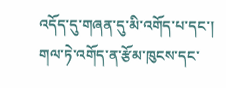འདོད་དུ་གཞན་དུ་མི་འགོད་པ་དང་། གལ་ཏེ་འགོད་ན་རྩོམ་ཁུངས་དང་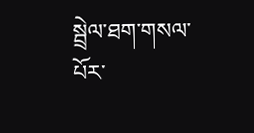སྦྲེལ་ཐག་གསལ་པོར་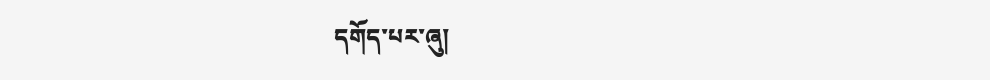དགོད་པར་ཞུ།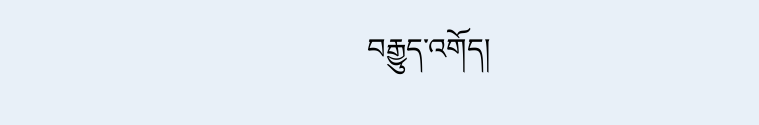བརྒྱུད་འགོད།